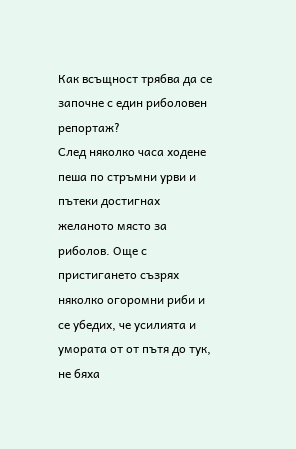Как всъщност трябва да се започне с един риболовен репортаж?
След няколко часа ходене пеша по стръмни урви и пътеки достигнах желаното място за риболов. Още с пристигането съзрях няколко огоромни риби и се убедих, че усилията и умората от от пътя до тук, не бяха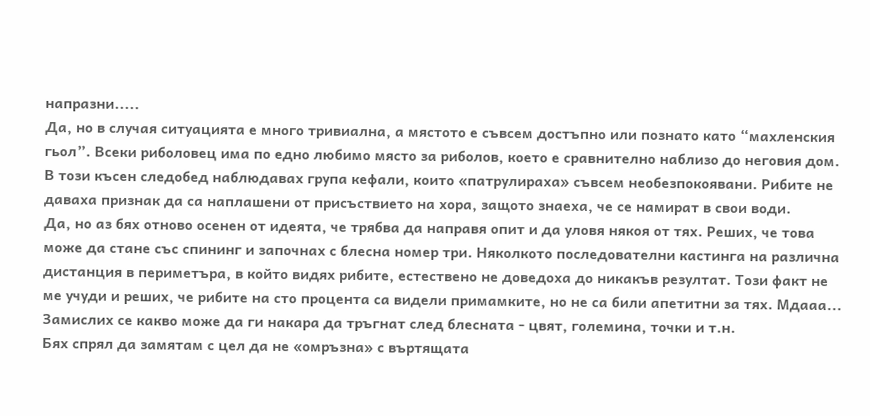напразни.....
Да, но в случая ситуацията е много тривиална, а мястото е съвсем достъпно или познато като “махленския гьол”. Всеки риболовец има по едно любимо място за риболов, което е сравнително наблизо до неговия дом. В този късен следобед наблюдавах група кефали, които «патрулираха» съвсем необезпокоявани. Рибите не даваха признак да са наплашени от присъствието на хора, защото знаеха, че се намират в свои води.
Да, но аз бях отново осенен от идеята, че трябва да направя опит и да уловя някоя от тях. Реших, че това може да стане със спининг и започнах с блесна номер три. Няколкото последователни кастинга на различна дистанция в периметъра, в който видях рибите, естествено не доведоха до никакъв резултат. Този факт не ме учуди и реших, че рибите на сто процента са видели примамките, но не са били апетитни за тях. Мдааа... Замислих се какво може да ги накара да тръгнат след блесната - цвят, големина, точки и т.н.
Бях спрял да замятам с цел да не «омръзна» с въртящата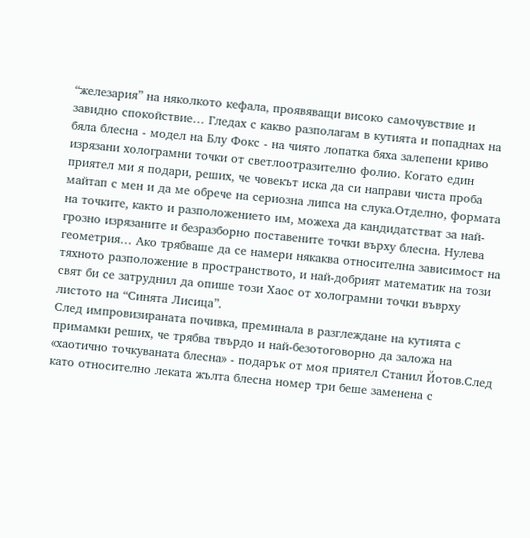“железария” на няколкото кефала, проявяващи високо самочувствие и завидно спокойствие… Гледах с какво разполагам в кутията и попаднах на бяла блесна - модел на Блу Фокс - на чиято лопатка бяха залепени криво изрязани холограмни точки от светлоотразително фолио. Когато един приятел ми я подари, реших, че човекът иска да си направи чиста проба майтап с мен и да ме обрече на сериозна липса на слука.Отделно, формата на точките, както и разположението им, можеха да кандидатстват за най-грозно изрязаните и безразборно поставените точки върху блесна. Нулева геометрия… Ако трябваше да се намери някаква относителна зависимост на тяхното разположение в пространството, и най-добрият математик на този свят би се затруднил да опише този Хаос от холограмни точки въврху листото на “Синята Лисица”.
След импровизираната почивка, преминала в разглеждане на кутията с примамки реших, че трябва твърдо и най-безотоговорно да заложа на «хаотично точкуваната блесна» - подарък от моя приятел Станил Йотов.След като относително леката жълта блесна номер три беше заменена с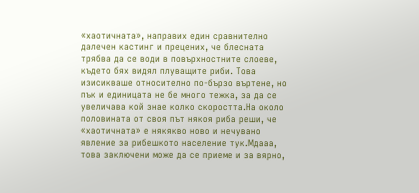«хаотичната», направих един сравнително далечен кастинг и прецених, че блесната трябва да се води в повърхностните слоеве, където бях видял плуващите риби. Това изисикваше относително по-бързо въртене, но пък и единицата не бе много тежка, за да се увеличава кой знае колко скоростта.На около половината от своя път някоя риба реши, че «хаотичната» е някякво ново и нечувано явление за рибешкото население тук.Мдааа, това заключени може да се приеме и за вярно,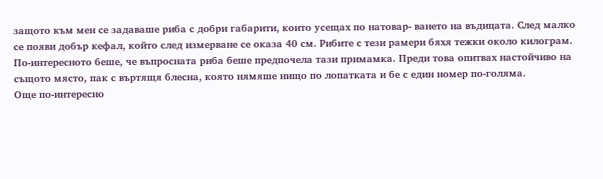защото към мен се задаваше риба с добри габарити, които усещах по натовар- ването на въдицата. След малко се появи добър кефал, който след измерване се оказа 40 см. Рибите с тези рамери бяхя тежки около килограм. По-интересното беше, че въпросната риба беше предпочела тази примамка. Преди това опитвах настойчиво на същото място, пак с въртящя блесна, която нямяше нищо по лопатката и бе с един номер по-голяма.
Още по-интересно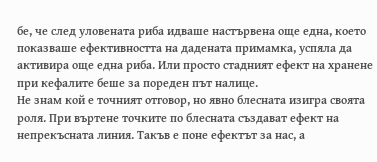бе, че след уловената риба идваше настървена още една, което показваше ефективността на дадената примамка, успяла да активира още една риба. Или просто стадният ефект на хранене при кефалите беше за пореден път налице.
Не знам кой е точният отговор, но явно блесната изигра своята роля. При въртене точките по блесната създават ефект на непрекъсната линия. Такъв е поне ефектът за нас, а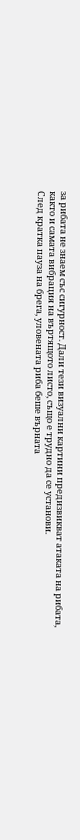за рибата не знаем със сигурност. Дали тези визуални картини предизвикват атаката на рибата, както и самата вибрация на въртящото листо, също е трудно да се установи.
След кратка пауза на брега, уловената риба беше върната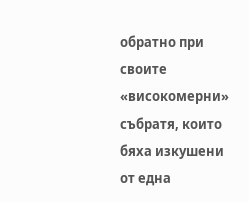обратно при своите «високомерни» събратя, които бяха изкушени от една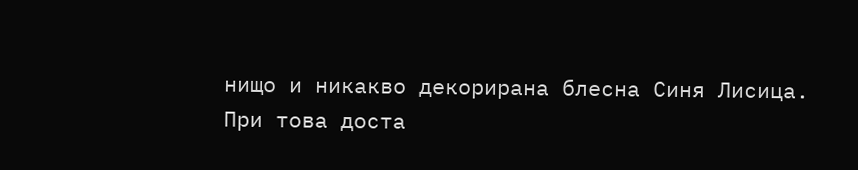нищо и никакво декорирана блесна Синя Лисица.
При това доста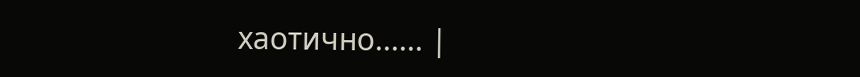хаотично...... |